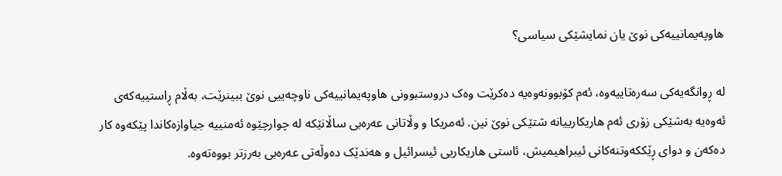هاوپەیمانییەکی نوێ یان نمایشێکی سیاسی؟

لە ڕوانگەیەکی سەرەتاییەوە، ئەم کۆبوونەوەیە دەکرێت وەک دروستبوونی هاوپەیمانییەکی ناوچەییی نوێ ببینرێت، بەڵام ڕاستییەکەی ئەوەیە بەشێکی زۆری ئەم هاریکارییانە شتێکی نوێ نین. ئەمریکا و وڵاتانی عەرەبی ساڵانێکە لە چوارچێوە ئەمنییە جیاوازەکاندا پێکەوە کار دەکەن و دوای ڕێککەوتنەکانی ئیبراهیمیش، ئاستی هاریکاریی ئیسرائیل و هەندێک دەوڵەتی عەرەبی بەرزتر بووەتەوە.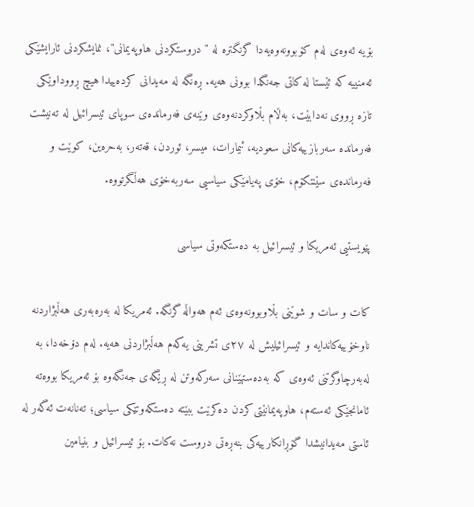بۆیە ئەوەی لەم کۆبوونەوەیەدا گرنگترە لە "دروستکردنی هاوپەیمانی"، نمایشکردنی ئارایشێکی ئەمنییە کە ئێستا لە کاتی جەنگدا بوونی هەیە. ڕەنگە لە مەیدانی کردەییدا هیچ ڕووداوێکی تازە ڕووی نەدابێت، بەڵام بڵاوکردنەوەی وێنەی فەرماندەی سوپای ئیسرائیل لە تەنیشت فەرماندە سەربازییەکانی سعودیە، ئیمارات، میسر، ئوردن، قەتەر، بەحرەین، کوێت و فەرماندەی سێنتکۆم، خۆی پەیامێکی سیاسیی سەربەخۆی هەڵگرتووە.

پێویستیی ئەمریکا و ئیسرائیل بە دەستکەوتی سیاسی

کات و سات و شوێنی بڵاوبوونەوەی ئەم هەواڵە گرنگە. ئەمریکا لە بەرەبەری هەڵبژاردنە ناوخۆییەکاندایە و ئیسرائیلیش لە ٢٧ی تشرینی یەکەم هەڵبژاردنی هەیە. لەم دۆخەدا، بە لەبەرچاوگرتنی ئەوەی کە بەدەستهێنانی سەرکەوتن لە ڕێگەی جەنگەوە بۆ ئەمریکا بووەتە ئامانجێکی ئەستەم، هاوپەیمانێتی‌کردن دەکرێت ببێتە دەستکەوتێکی سیاسی؛ تەنانەت ئەگەر لە ئاستی مەیدانیشدا گۆڕانکارییەکی بنەڕەتی دروست نەکات. بۆ ئیسرائیل و بنیامین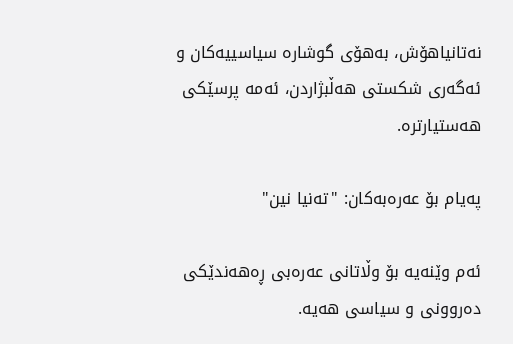نەتانیاهۆش، بەهۆی گوشارە سیاسییەکان و ئەگەری شکستی هەڵبژاردن، ئەمە پرسێکی هەستیارترە.

پەیام بۆ عەرەبەکان: "تەنیا نین"

ئەم وێنەیە بۆ وڵاتانی عەرەبی ڕەهەندێکی دەروونی و سیاسی هەیە.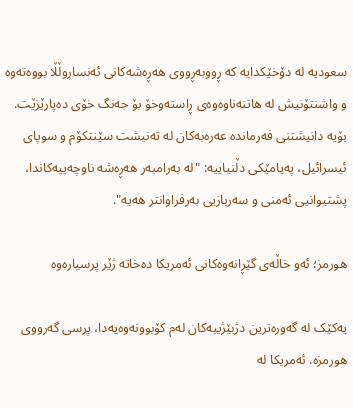سعودیە لە دۆخێکدایە کە ڕووبەڕووی هەڕەشەکانی ئەنساروڵڵا بووەتەوە و واشنتۆنیش لە هاتنەناوەوەی ڕاستەوخۆ بۆ جەنگ خۆی دەپارێزێت. بۆیە دانیشتنی فەرماندە عەرەبەکان لە تەنیشت سێنتکۆم و سوپای ئیسرائیل، پەیامێکی دڵنیاییە: "لە بەرامبەر هەڕەشە ناوچەییەکاندا، پشتیوانیی ئەمنی و سەربازیی بەرفراوانتر هەیە".

هورمز؛ ئەو خاڵەی گێڕانەوەکانی ئەمریکا دەخاتە ژێر پرسیارەوە

یەکێک لە گەورەترین دژبێژییەکان لەم کۆبوونەوەیەدا، پرسی گەرووی هورمزە. ئەمریکا لە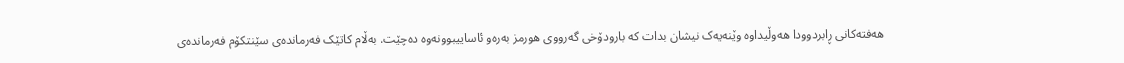هەفتەکانی ڕابردوودا هەوڵیداوە وێنەیەک نیشان بدات کە بارودۆخی گەرووی هورمز بەرەو ئاساییبوونەوە دەچێت. بەڵام کاتێک فەرماندەی سێنتکۆم فەرماندەی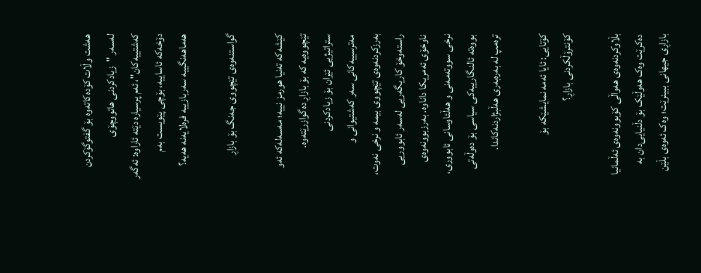هەشت وڵات کۆدەکاتەوە بۆ گفتوگۆکردن لەسەر "زیادکردنی هاتووچۆی کەشتییەکان"، ئەم پرسیارە دێتە ئاراوە: ئەگەر دۆخەکە ئاساییە، بۆچی پێویست بەم هەماهەنگییە سەربازییە فرەلایەنە هەیە؟

گواستنەوەی تێچووی جەنگ بۆ بازاڕ

کێشەکە تەنیا هورمز نییە؛ مەسەلەکە ئەو تێچووەیە کە بۆ بازاڕ دەگوازرێتەوە. ستراتیژیی ئێران بۆ زیادکردنی مەترسییەکانی سەر کەشتیوانی و بەرزکردنەوەی تێچووی بیمە و نرخی نەوت، راستەوخۆ کاریگەریی لەسەر ئابووریی ناوخۆی ئەمریکا داناوە. بەرزبوونەوەی نرخی سووتەمەنی و هەڵئاوسانی ئابووری، بووەتە ئالنگارییەکی سیاسی بۆ دەوڵەتی ترەمپ لە بەرەبەری هەڵبژاردنەکاندا.

کۆتایی: ئایا ئەمە نمایشێکە بۆ کۆنترۆڵکردنی بازاڕ؟

بڵاوکردنەوەی هەواڵی کۆبوونەوەی ئەڵمانیا دەکرێت وەک هەوڵێک بۆ دڵنیایی‌دان بە بازاڕی جیهانی ببینرێت؛ وەک ئەوەی بڵێن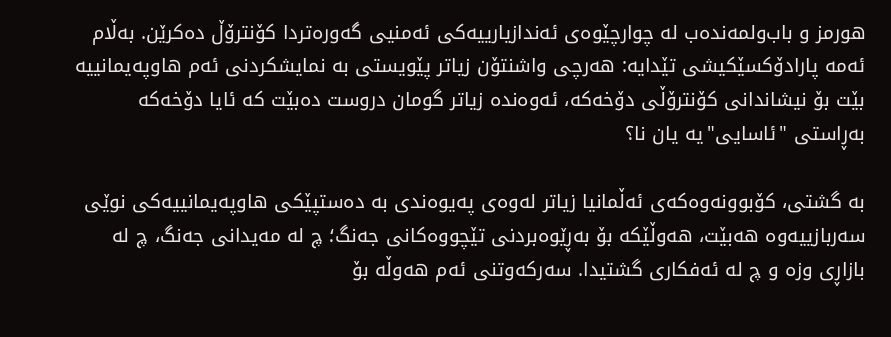هورمز و باب‌ولمەندەب لە چوارچێوەی ئەندازیارییەکی ئەمنیی گەورەتردا کۆنترۆڵ دەکرێن. بەڵام ئەمە پارادۆکسێکیشی تێدایە: هەرچی واشنتۆن زیاتر پێویستی بە نمایشکردنی ئەم هاوپەیمانییە بێت بۆ نیشاندانی کۆنترۆڵی دۆخەکە، ئەوەندە زیاتر گومان دروست دەبێت کە ئایا دۆخەکە بەڕاستی "ئاسایی"یە یان نا؟

بە گشتی، کۆبوونەوەکەی ئەڵمانیا زیاتر لەوەی پەیوەندی بە دەستپێکی هاوپەیمانییەکی نوێی سەربازییەوە هەبێت، هەوڵێکە بۆ بەڕێوەبردنی تێچووەکانی جەنگ؛ چ لە مەیدانی جەنگ، چ لە بازاڕی وزە و چ لە ئەفکاری گشتیدا. سەرکەوتنی ئەم هەوڵە بۆ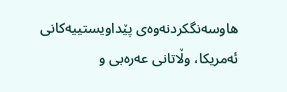هاوسەنگکردنەوەی پێداویستییەکانی ئەمریکا، وڵاتانی عەرەبی و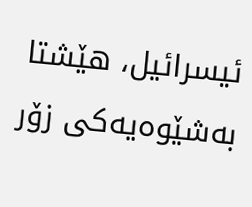ئیسرائیل، هێشتا بەشێوەیەکی زۆر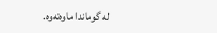لە گوماندا ماوەتەوە.